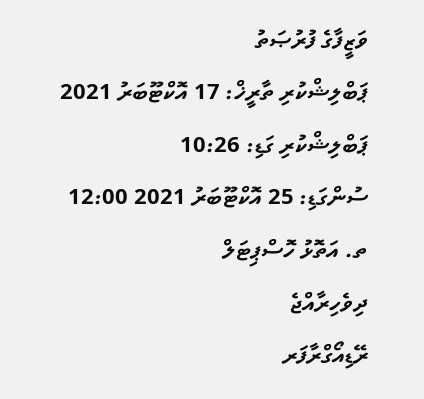ވަޒީފާގެ ފުރުޞަތު
ޕަބްލިޝްކުރި ތާރީޚް: 17 އޮކްޓޫބަރު 2021
ޕަބްލިޝްކުރި ގަޑި: 10:26
ސުންގަޑި: 25 އޮކްޓޫބަރު 2021 12:00
ތ. އަތޮޅު ހޮސްޕިޓަލް
ދިވެހިރާއްޖެ
ރޭޑިއޯގްރާފަރ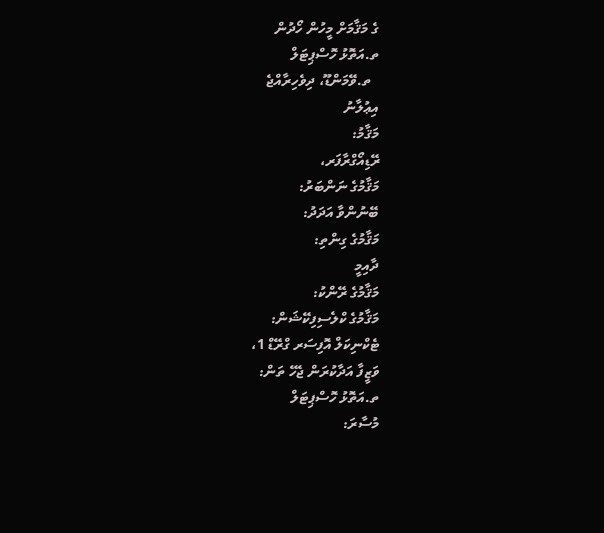ގެ މަޤާމަށް މީހުން ހޯދުން
ތ.އަތޮޅު ހޮސްޕިޓަލް
  ތ.ވޭމަންޑޫ، ދިވެހިރާއްޖެ
އިޢުލާނު
މަޤާމު:
ރޭޑިއޯގްރާފަރ،
މަޤާމުގެ ނަންބަރު:
ބޭނުންވާ އަދަދު:
މަޤާމުގެ ގިންތި:
ދާއިމީ
މަޤާމުގެ ރޭންކު:
މަޤާމުގެ ކްލެސިފިކޭޝަން:
ޓެކްނިކަލް އޮފިސަރ ގްރޭޑް 1،
ވަޒީފާ އަދާކުރަން ޖެހޭ ތަން:
ތ.އަތޮޅު ހޮސްޕިޓަލް
މުސާރަ: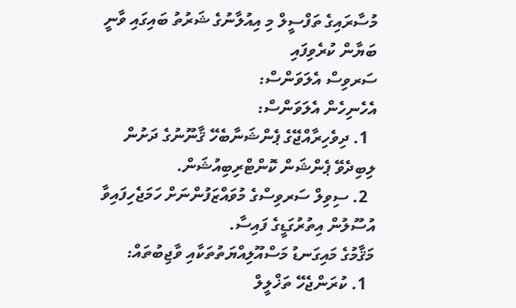މުސާރައިގެ ތަފްސީލް މި އިއުލާނުގެ ޝަރުތު ބައިގައި ވާނީ ބަޔާން ކުރެވިފައި
ސަރވިސް އެލަވަންސް:
އެހެނިހެން އެލަވަންސް:
  1. ދިވެހިރާއްޖޭގެ ޕެންޝަނާބެހޭ ޤާނޫނުގެ ދަށުން ލިބިދެވޭ ޕެންޝަން ކޮންޓްރިބިއުޝަން.
  2. ސިވިލް ސަރވިސްގެ މުވައްޒަފުންނަށް ހަމަޖެހިފައިވާ އުސޫލުން އިތުރުގަޑީގެ ފައިސާ.
މަޤާމުގެ މައިގަނޑު މަސްއޫލިއްޔަތުތަކާއި ވާޖިބުތައް:
  1. ކުރަންޖެހޭ ތަޚްލީލް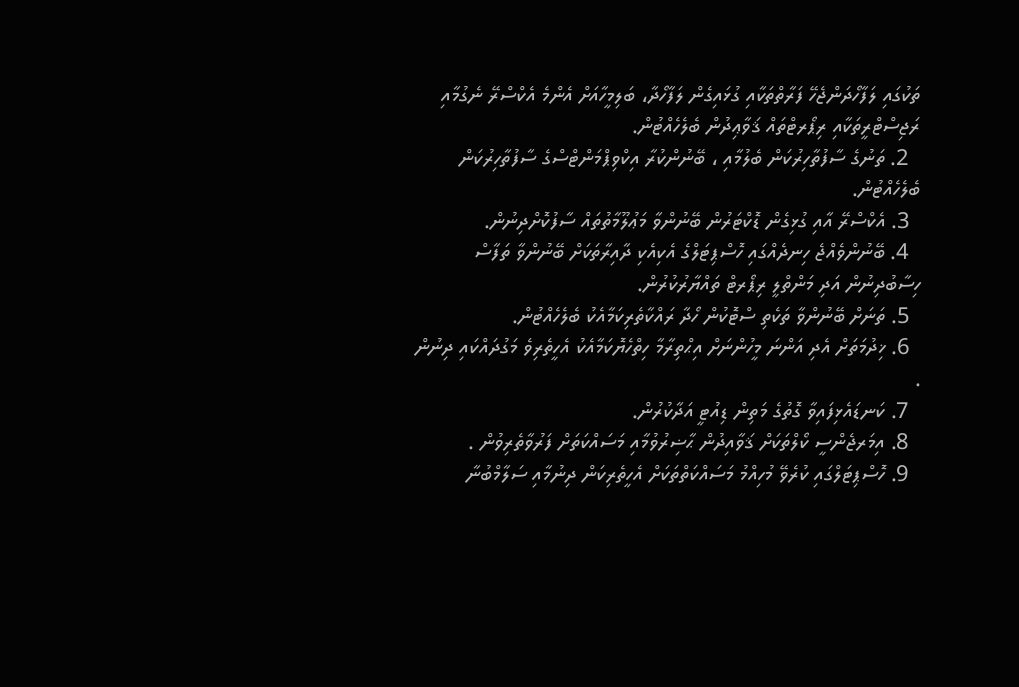ތަކުގައި ލަފާހޯދަންޖެހޭ ފަރާތްތަކާއި ގުޅައިގެން ލަފާހޯދާ، ބަލިމީހާއަށް އެންމެ އެކްސްރޭ ނެގުމާއި ރަޖިސްޓްރީތަކާއި ރިޕޯރޓްތައް ޤަވާޢިދުން ބެލެހެއްޓުން.
  2. ތަނުގެ ސާފުތާހިރުކަން ބެލުމާއި ، ބޭނުންކުރާ އިކްވިޕްމަންޓްސްގެ ސާފުތާހިރުކަން ބެލެހެއްޓުން.
  3. އެކްސްރޭ އާއި ގުޅިގެން ޑޮކްޓަރުން ބޭނުންވާ މަޢުލޫމާތުތައް ސާފުކޮށްދިނުން.
  4. ބޭނުންވެއްޖެ ހިނދެއްގައި ހޮސްޕިޓަލްގެ އެކިއެކި ދާއިރާތަކަށް ބޭނުންވާ ތަފާސް ހިސާބުދިނުން އަދި މަންތްލީ ރިޕޯރޓް ތައްޔާރުކުރުން.
  5. ތަނަށް ބޭނުންވާ ތަކެތި ސްޓޮކުން ހޯދާ ރައްކާތެރިކަމާއެކު ބެލެހެއްޓުން.
  6. ޚިދުމަތަށް އެދި އަންނަ މީހުންނަށް އިޙްތިރާމާ ހިތްހެޔޮކަމާއެކު އެހީތެރިވެ މަގުދައްކައި ދިނުން .
  7. ކަނޑައެޅިފައިވާ ގޮތުގެ މަތިން ޑިއުޓީ އަދާކުރުން.
  8. އިމަރޖެންސީ ކޯލްތަކަށް ޤަވާއިދުން ޙާޟިރުވުމާއި މަސައްކަތަށް ފަރުވާތެރިވުން .
  9. ހޮސްޕިޓަލްގައި ކުރެވޭ މުހިއްމު މަސައްކަތްތަކަށް އެހީތެރިކަން ދިނުމާއި ސަލާމްބުނާ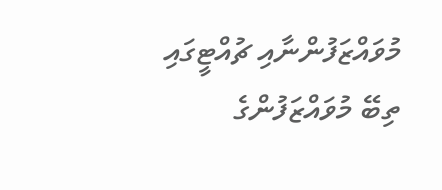މުވައްޒަފުންނާއި ޗުއްޓީގައި ތިބޭ މުވައްޒަފުންގެ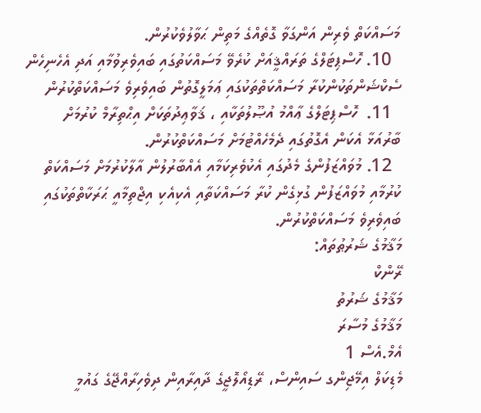މަސައްކަތް ވެރިން އަންގަވާ ގޮތެއްގެ މަތިން ޙަވާލުވެކުރުން.
  10. ހޮސްޕިޓަލްގެ ތަރައްޤީއަށް ކުރެވޭ މަސައްކަތުގައި ބައިވެރިވުމާއި އަދި އެހެނިހެން ސެކްޝަންތަކުންކުރާ މަސައްކަތްތަކުގައި ޢަމަލީގޮތުން ބައިވެރިވެ މަސައްކަތްކުރުން
  11.  ހޮސްޕިޓަލްގެ ޢާއްމު އުޞޫލުތަކާއި ، ޤަވާޢިދުތަކަށް އިޙްތިރާމް ކުރުމަށް ބާރުއަޅާ އެކަން އެގޮތުގައި ދެމެހެއްޓުމަށް މަސައްކަތްކުރުން.
  12. މުވައްޒަފުންގެ މެދުގައި އެކުވެރިކަމާއި އެއްބާރުލުން އާލާކުރުމަށް މަސައްކަތް ކުރުމާއި މުވައްޒަފުން ގުޅިގެން ކުރާ މަސައްކަތާއި އެކިއެކި އިޖްތިމާއީ ޙަރަކާތްތަކުގައި ބައިވެރިވެ މަސައްކަތްކުރުން.
މަޤާމުގެ ޝަރުޠުތައް:
ރޭންކް
މަޤާމުގެ ޝަރުތު
މަޤާމުގެ މުސާރަ
އެމް.އެސް 1
މެޑިކަލް އިމޭޖިންގ ސައިންސް، ރޭޑިއޯލޮޖީގެ ދާއިރާއިން ދިވެހިރާއްޖޭގެ ގައުމީ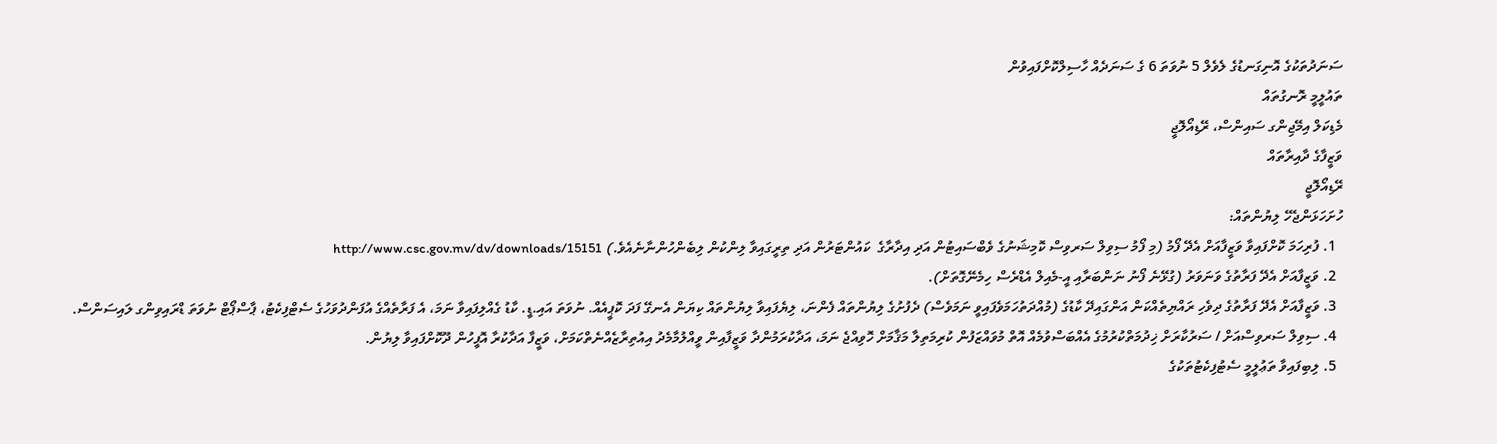ސަނަދުތަކުގެ އޮނިގަނޑުގެ ލެވެލް 5 ނުވަތަ 6 ގެ ސަނަދެއް ހާސިލްކޮށްފައިވުން
ތައުލީމީ ރޮނގުތައް
މެޑިކަލް އިމޭޖިންގ ސައިންސް، ރޭޑިއޯލޮޖީ
ވަޒީފާގެ ދާއިރާތައް
ރޭޑިއޯލޮޖީ
ހުށަހަޅަންޖެހޭ ލިޔުންތައް:
  1. ފުރިހަމަ ކޮށްފައިވާ ވަޒީފާއަށް އެދޭ ފޯމު (މި ފޯމު ސިވިލް ސަރވިސް ކޮމިޝަނުގެ ވެބްސައިޓުން އަދި އިދާރާގެ  ކައުންޓަރުން އަދި ތިރީގައިވާ ލިންކުން ލިބެންހުންނާނެއެވެ.) http://www.csc.gov.mv/dv/downloads/15151
  2. ވަޒީފާއަށް އެދޭ ފަރާތުގެ ވަނަވަރު (ގުޅޭނެ ފޯނު ނަންބަރާއި އީ-މެއިލް އެޑްރެސް ހިމެނޭގޮތަށް).
  3. ވަޒީފާއަށް އެދޭ ފަރާތުގެ ދިވެހި ރައްޔިތެއްކަން އަންގައިދޭ ކާޑުގެ (މުއްދަތުހަމަވެފައިވީ ނަމަވެސް) ދެފުށުގެ ލިޔުންތައް ފެންނަ، ލިޔެފައިވާ ލިޔުންތައް ކިޔަން އެނގޭ ފަދަ ކޮޕީއެއް. ނުވަތަ އައި.ޑީ. ކާޑު ގެއްލިފައިވާ ނަމަ، އެ ފަރާތެއްގެ އުފަންދުވަހުގެ ސެޓްފިކެޓު، ޕާސްޕޯޓް ނުވަތަ ޑްރައިވިންގ ލައިސަންސް.
  4. ސިވިލް ސަރވިސްއަށް / ސަރުކާރަށް ޚިދުމަތްކުރުމުގެ އެއްބަސްވުމެއް އޮތް މުވައްޒަފުން ކުރިމަތިލާ މަޤާމަށް ހޮވިއްޖެ ނަމަ، އަދާކުރަމުންދާ ވަޒީފާއިން ވީއްލުމާމެދު އިއުތިރާޒެއްނެތްކަމަށް، ވަޒީފާ އަދާކުރާ އޮފީހުން ދޫކޮށްފައިވާ ލިޔުން.
  5. ލިބިފައިވާ ތަޢުލީމީ ސެޓުފިކެޓުތަކުގެ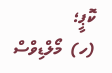ކޮޕީ؛
(ހ)  މޯލްޑިވްސް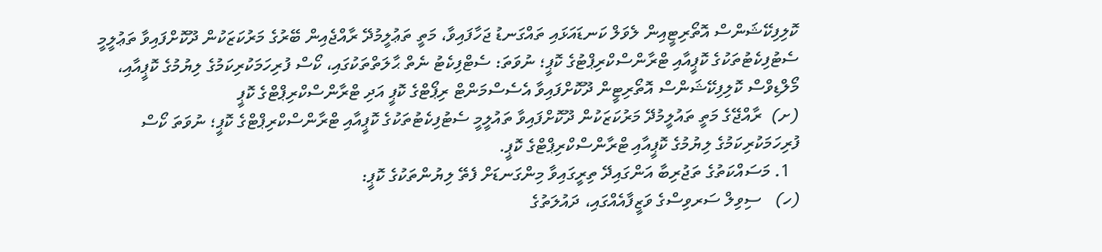ކޮލިފިކޭޝަންސް އޮތޯރިޓީއިން ލެވަލް ކަނޑައަޅައި ތައްގަނޑު ޖަހާފައިވާ، މަތީ ތަޢުލީމުދޭ ރާއްޖެއިން ބޭރުގެ މަރުކަޒަކުން ދޫކޮށްފައިވާ ތަޢުލީމީ ސެޓުފިކެޓުތަކުގެ ކޮޕީއާއި ޓްރާންސްކްރިޕްޓުގެ ކޮޕީ؛ ނުވަތަ: ސެޓްފިކެޓު ނެތް ޙާލަތްތަކުގައި، ކޯސް ފުރިހަމަކުރިކަމުގެ ލިޔުމުގެ ކޮޕީއާއި، މޯލްޑިވްސް ކޮލިފިކޭޝަންސް އޮތޯރިޓީން ދޫކޮށްފައިވާ އެސެސްމަންޓް ރިޕޯޓްގެ ކޮޕީ އަދި ޓްރާންސްކްރިޕްޓްގެ ކޮޕީ
(ށ)  ރާއްޖޭގެ މަތީ ތައުލީމުދޭ މަރުކަޒަކުން ދޫކޮށްފައިވާ ތައުލީމީ ސެޓުފިކެޓުތަކުގެ ކޮޕީއާއި ޓްރާންސްކްރިޕްޓްގެ ކޮޕީ؛ ނުވަތަ ކޯސް ފުރިހަމަކުރިކަމުގެ ލިޔުމުގެ ކޮޕީއާއި ޓްރާންސްކްރިޕްޓްގެ ކޮޕީ.
  1. މަސައްކަތުގެ ތަޖުރިބާ އަންގައިދޭ ތިރީގައިވާ މިންގަނޑަށް ފެތޭ ލިޔުންތަކުގެ ކޮޕީ:
(ހ)   ސިވިލް ސަރވިސްގެ ވަޒީފާއެއްގައި، ދައުލަތުގެ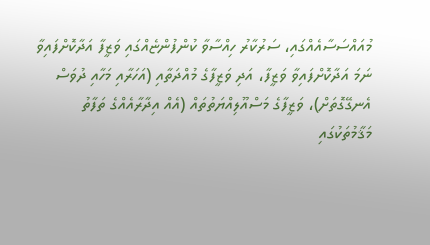މުއައްސަސާއެއްގައި، ސަރުކާރު ހިއްސާވާ ކުންފުންޏެއްގައި ވަޒީފާ އަދާކޮށްފައިވާ ނަމަ އަދާކޮށްފައިވާ ވަޒީފާ، އަދި ވަޒީފާގެ މުއްދަތާއި (އަހަރާއި މަހާއި ދުވަސް އެނގޭގޮތަށް)، ވަޒީފާގެ މަސްއޫލިއްޔަތުތައް (އެއް އިދާރާއެއްގެ ތަފާތު މަޤާމުތަކުގައި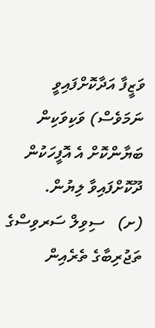ވަޒީފާ އަދާކޮށްފައިވީ ނަމަވެސް) ވަކިވަކިން ބަޔާންކޮށް އެ އޮފީހަކުން ދޫކޮށްފައިވާ ލިޔުން.
(ށ)   ސިވިލް ސަރވިސްގެ ތަޖުރިބާގެ ތެރެއިން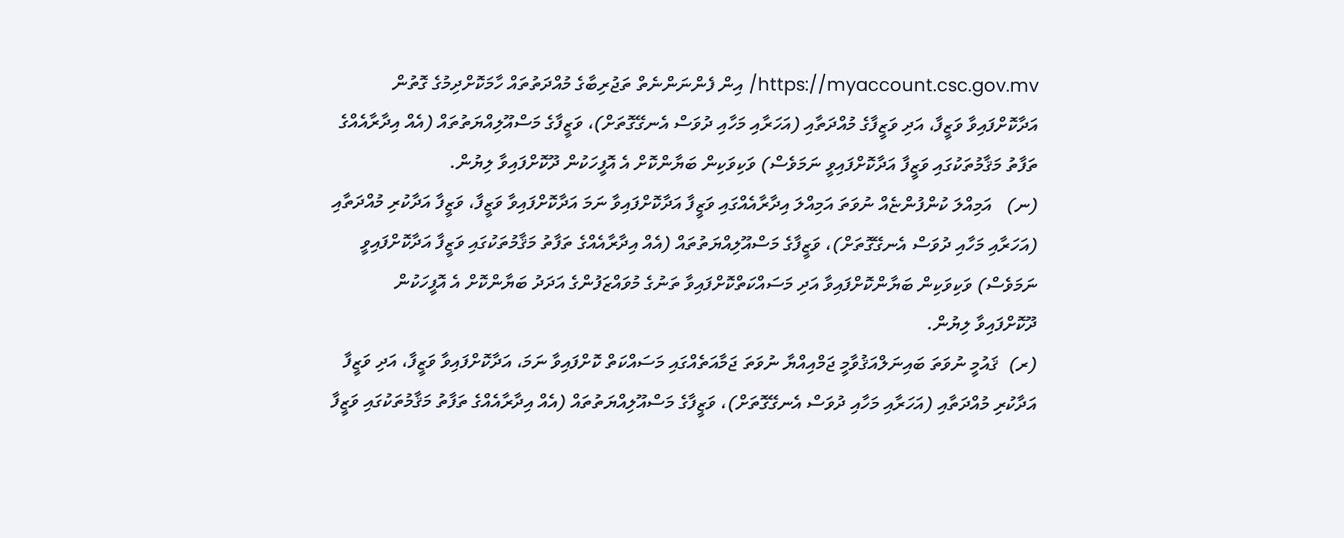https://myaccount.csc.gov.mv/ އިން ފެންނަންނެތް ތަޖުރިބާގެ މުއްދަތުތައް ހާމަކޮށްދިމުގެ ގޮތުން އަދާކޮށްފައިވާ ވަޒީފާ، އަދި ވަޒީފާގެ މުއްދަތާއި (އަހަރާއި މަހާއި ދުވަސް އެނގޭގޮތަށް)، ވަޒީފާގެ މަސްއޫލިއްޔަތުތައް (އެއް އިދާރާއެއްގެ ތަފާތު މަޤާމުތަކުގައި ވަޒީފާ އަދާކޮށްފައިވީ ނަމަވެސް) ވަކިވަކިން ބަޔާންކޮށް އެ އޮފީހަކުން ދޫކޮށްފައިވާ ލިޔުން.
(ނ)   އަމިއްލަ ކުންފުންޏެއް ނުވަތަ އަމިއްލަ އިދާރާއެއްގައި ވަޒީފާ އަދާކޮށްފައިވާ ނަމަ އަދާކޮށްފައިވާ ވަޒީފާ، ވަޒީފާ އަދާކުރި މުއްދަތާއި (އަހަރާއި މަހާއި ދުވަސް އެނގޭގޮތަށް)، ވަޒީފާގެ މަސްއޫލިއްޔަތުތައް (އެއް އިދާރާއެއްގެ ތަފާތު މަޤާމުތަކުގައި ވަޒީފާ އަދާކޮށްފައިވީ ނަމަވެސް) ވަކިވަކިން ބަޔާންކޮށްފައިވާ އަދި މަސައްކަތްކޮށްފައިވާ ތަނުގެ މުވައްޒަފުންގެ އަދަދު ބަޔާންކޮށް އެ އޮފީހަކުން ދޫކޮށްފައިވާ ލިޔުން.
(ރ)  ޤައުމީ ނުވަތަ ބައިނަލްއަޤުވާމީ ޖަމްއިއްޔާ ނުވަތަ ޖަމާއަތެއްގައި މަސައްކަތް ކޮށްފައިވާ ނަމަ، އަދާކޮށްފައިވާ ވަޒީފާ، އަދި ވަޒީފާ އަދާކުރި މުއްދަތާއި (އަހަރާއި މަހާއި ދުވަސް އެނގޭގޮތަށް)، ވަޒީފާގެ މަސްއޫލިއްޔަތުތައް (އެއް އިދާރާއެއްގެ ތަފާތު މަޤާމުތަކުގައި ވަޒީފާ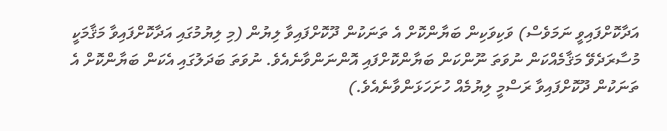އަދާކޮށްފައިވީ ނަމަވެސް) ވަކިވަކިން ބަޔާންކޮށް އެ ތަނަކުން ދޫކޮށްފައިވާ ލިޔުން (މި ލިޔުމުގައި އަދާކޮށްފައިވާ މަޤާމަކީ މުސާރަދެވޭ މަޤާމެއްކަން ނުވަތަ ނޫންކަން ބަޔާންކޮށްފައި އޮންނަންވާނެއެވެ. ނުވަތަ ބަދަލުގައި އެކަން ބަޔާންކޮށް އެ ތަނަކުން ދޫކޮށްފައިވާ ރަސްމީ ލިޔުމެއް ހުށަހަޅަންވާނެއެވެ.)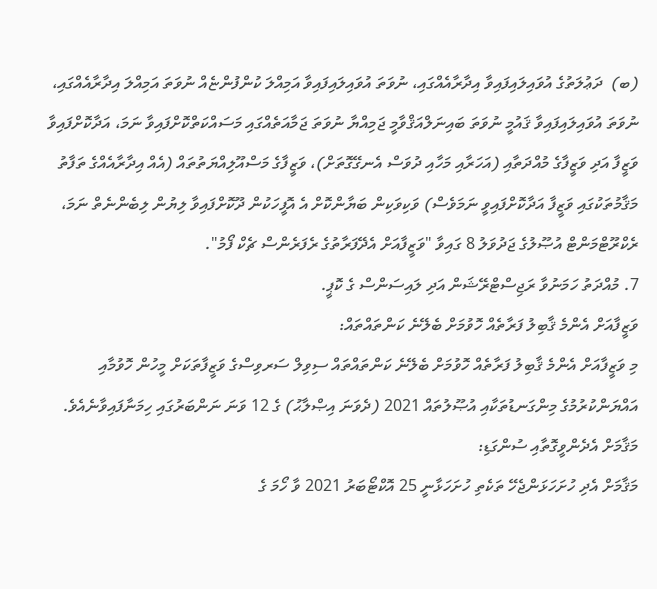(ބ)  ދަޢުލަތުގެ އުވައިލައިފައިވާ އިދާރާއެއްގައި، ނުވަތަ އުވައިލައިފައިވާ އަމިއްލަ ކުންފުންޏެއް ނުވަތަ އަމިއްލަ އިދާރާއެއްގައި، ނުވަތަ އުވައިލައިފައިވާ ޤައުމީ ނުވަތަ ބައިނަލްއަޤްވާމީ ޖަމިއްޔާ ނުވަތަ ޖަމާއަތެއްގައި މަސައްކަތްކޮށްފައިވާ ނަމަ، އަދާކޮށްފައިވާ ވަޒީފާ އަދި ވަޒީފާގެ މުއްދަތާއި (އަހަރާއި މަހާއި ދުވަސް އެނގޭގޮތަށް)، ވަޒީފާގެ މަސްއޫލިއްޔަތުތައް (އެއް އިދާރާއެއްގެ ތަފާތު މަޤާމުތަކުގައި ވަޒީފާ އަދާކޮށްފައިވީ ނަމަވެސް) ވަކިވަކިން ބަޔާންކޮށް އެ އޮފީހަކުން ދޫކޮށްފައިވާ ލިޔުން ލިބެންނެތް ނަމަ، ރެކްރޫޓްމަންޓް އުޞޫލުގެ ޖަދުވަލު 8 ގައިވާ "ވަޒީފާއަށް އެދޭފަރާތުގެ ރެފަރެންސް ޗެކް ފޯމު".
7. މުއްދަތު ހަމަނުވާ ރަޖިސްޓްރޭޝަން އަދި ލައިސަންސް ގެ ކޮޕީ.
ވަޒީފާއަށް އެންމެ ޤާބިލު ފަރާތެއް ހޮވުމަށް ބެލޭނެ ކަންތައްތައް:
މި ވަޒީފާއަށް އެންމެ ޤާބިލު ފަރާތެއް ހޮވުމަށް ބެލޭނެ ކަންތައްތައް ސިވިލް ސަރވިސްގެ ވަޒީފާތަކަށް މީހުން ހޮވުމާއި އައްޔަންކުރުމުގެ މިންގަނޑުތަކާއި އުޞޫލުތައް 2021 (ދެވަނަ އިޞްލާޙު) ގެ 12 ވަނަ ނަންބަރުގައި ހިމަނާފައިވާނެއެވެ.
މަޤާމަށް އެދެންވީގޮތާއި ސުންގަޑި:
މަޤާމަށް އެދި ހުށަހަޅަންޖެހޭ ތަކެތި ހުށަހަޅާނީ 25 އޮކްޓޯބަރު 2021 ވާ ހޯމަ ގެ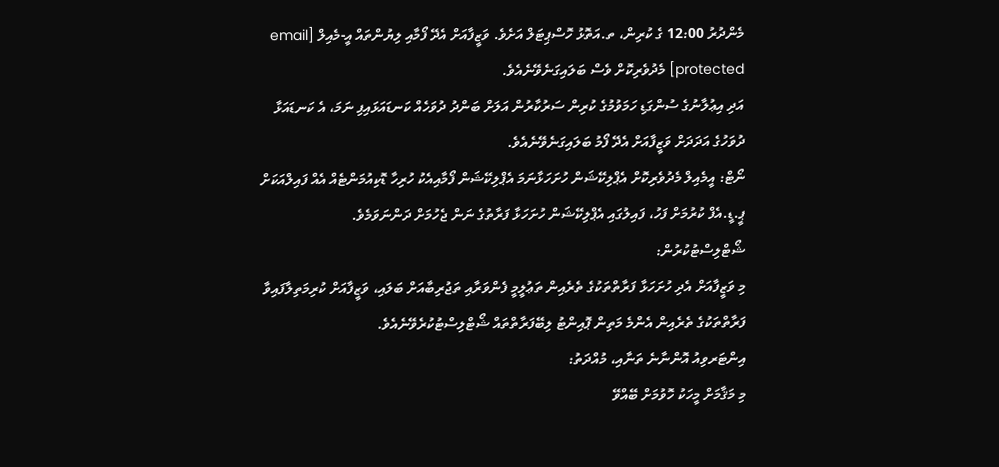މެންދުރު 12:00 ގެ ކުރިން، ތ.އަތޮޅު ހޮސްޕިޓަލް އަށެވެ. ވަޒީފާއަށް އެދޭ ފޯމާއި ލިޔުންތައް އީ-މެއިލް [email protected] މެދުވެރިކޮށް ވެސް ބަލައިގަނެވޭނެއެވެ.
އަދި އިޢުލާނުގެ ސުންގަޑި ހަމަވުމުގެ ކުރިން ސަރުކާރުން އަލަށް ބަންދު ދުވަހެއް ކަނޑައަޅައިފި ނަމަ، އެ ކަނޑައަޅާ ދުވަހުގެ އަދަދަށް ވަޒީފާއަށް އެދޭ ފޯމު ބަލައިގަނެވޭނެއެވެ.
ނޯޓް: އީމެއިލް މެދުވެރިކޮށް އެޕްލިކޭޝަން ހުށަހަޅާނަމަ އެޕްލިކޭޝަން ފޯމާއިއެކު ހުރިހާ ޑޮކިއުމަންޓެއް އެއް ފައިލްއަކަށް ޕީ.ޑީ.އެފް ކުރުމަށް ފަހު، ފައިލުގައި އެޕްލިކޭޝަން ހުށަހަޅާ ފަރާތުގެ ނަން ޖެހުމަށް ދަންނަވަމެވެ.
ޝޯޓްލިސްޓުކުރުން:
މި ވަޒީފާއަށް އެދި ހުށަހަޅާ ފަރާތްތަކުގެ ތެރެއިން ތަޢުލީމީ ފެންވަރާއި ތަޖުރިބާއަށް ބަލައި، ވަޒީފާއަށް ކުރިމަތިލާފައިވާ ފަރާތްތަކުގެ ތެރެއިން އެންމެ މަތިން ޕޮއިންޓު ލިބޭފަރާތްތައް ޝޯޓްލިސްޓުކުރެވޭނެއެވެ.
އިންޓަރވިއު އޮންނާނެ ތަނާއި، މުއްދަތު:
މި މަޤާމަށް މީހަކު ހޮވުމަށް ބޭއްވޭ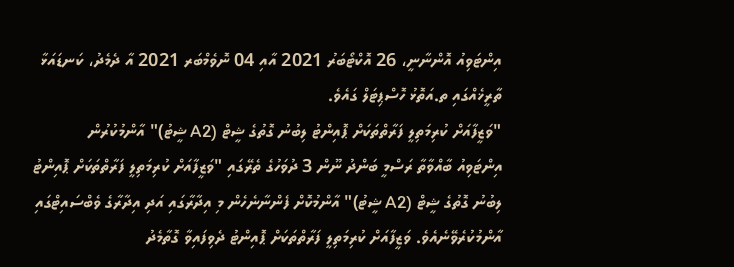އިންޓަވިއު އޮންނާނީ، 26 އޮކްޓޯބަރު 2021 އާއި 04 ނޮވެމްބަރ 2021 އާ ދެމެދު، ކަނޑައަޅާ ތާރީޚެއްގައި ތ.އަތޮޅު ހޮސްޕިޓަލް ގައެވެ.
"ވަޒީފާއަށް ކުރިމަތިލީ ފަރާތްތަކަށް ޕޮއިންޓު ލިބުނު ގޮތުގެ ޝީޓް (A2 ޝީޓު)" އާންމުކުރުން
އިންޓަވިއު ބާއްވާތާ ރަސްމީ ބަންދު ނޫން 3 ދުވަހުގެ ތެރޭގައި "ވަޒީފާއަށް ކުރިމަތިލީ ފަރާތްތަކަށް ޕޮއިންޓު ލިބުނު ގޮތުގެ ޝީޓް (A2 ޝީޓު)" އާންމުކޮށް ފެންނާނެހެން މި އިދާރާގައި އަދި އިދާރާގެ ވެބްސައިޓްގައި އާންމުކުރެވޭނެއެވެ. ވަޒީފާއަށް ކުރިމަތިލީ ފަރާތްތަކަށް ޕޮއިންޓު ދެވިފައިވާ ގޮތާމެދު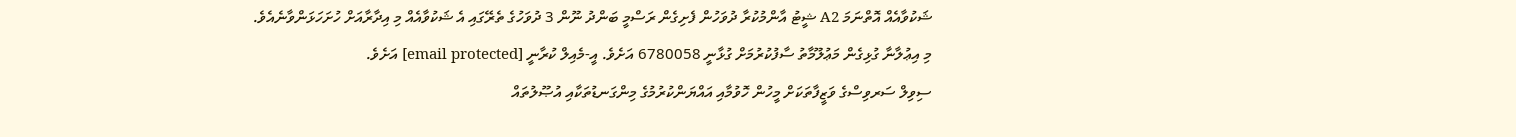ޝަކުވާއެއް އޮތްނަމަ A2 ޝީޓު އާންމުކުރާ ދުވަހުން ފެށިގެން ރަސްމީ ބަންދު ނޫން 3 ދުވަހުގެ ތެރޭގައި އެ ޝަކުވާއެއް މި އިދާރާއަށް ހުށަހަޅަންވާނެއެވެ.
މި އިޢުލާނާ ގުޅިގެން މަޢުލޫމާތު ސާފުކުރުމަށް ގުޅާނީ 6780058 އަށެވެ. އީ-މެއިލް ކުރާނީ [email protected] އަށެވެ.
ސިވިލް ސަރވިސްގެ ވަޒީފާތަކަށް މީހުން ހޮވުމާއި އައްޔަންކުރުމުގެ މިންގަނޑުތަކާއި އުޞޫލުތައް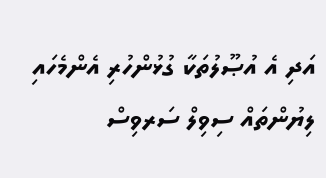އަދި އެ އުޞޫލުތަކާ ގުޅުންހުރި އެންމެހައި ލިޔުންތައް ސިވިލް ސަރވިސް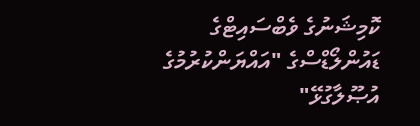ކޮމިޝަނުގެ ވެބްސައިޓްގެ ޑައުންލޯޑްސްގެ "އައްޔަންކުރުމުގެ އުޞޫލާގުޅޭ"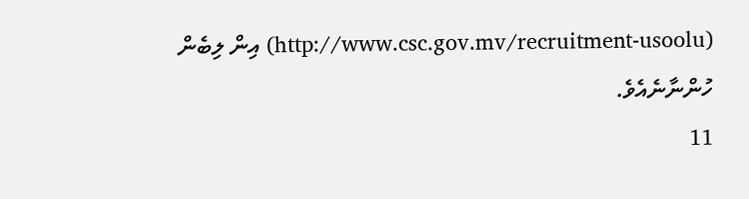(http://www.csc.gov.mv/recruitment-usoolu) އިން ލިބެން ހުންނާނެއެވެ.
11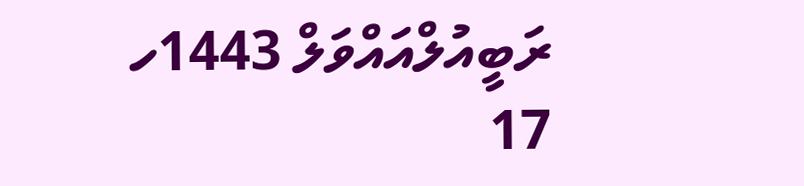ރަބީއުލްއައްވަލް 1443ހ
17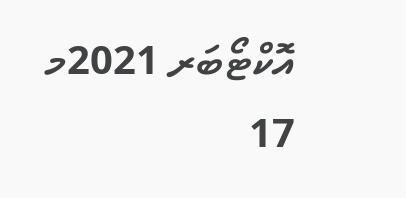އޮކްޓޯބަރ 2021މ
17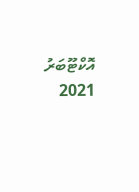އޮކްޓޫބަރު 2021